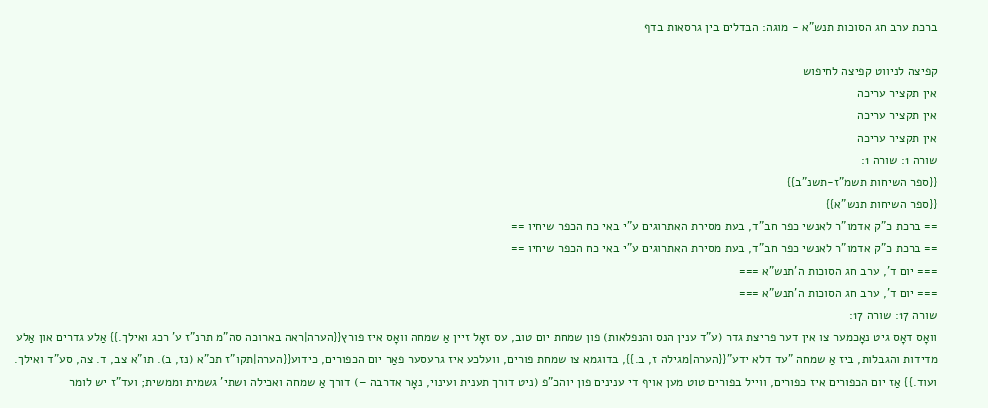ברכת ערב חג הסוכות תנש"א - מוגה: הבדלים בין גרסאות בדף

קפיצה לניווט קפיצה לחיפוש
אין תקציר עריכה
אין תקציר עריכה
אין תקציר עריכה
שורה 1: שורה 1:
{{ספר השיחות תשמ"ז-תשנ"ב}}
{{ספר השיחות תנש"א}}
== ברכת כ"ק אדמו"ר לאנשי כפר חב"ד, בעת מסירת האתרוגים ע"י באי כח הכפר שיחיו ==
== ברכת כ"ק אדמו"ר לאנשי כפר חב"ד, בעת מסירת האתרוגים ע"י באי כח הכפר שיחיו ==
=== יום ד', ערב חג הסוכות ה'תנש"א ===
=== יום ד', ערב חג הסוכות ה'תנש"א ===
שורה 17: שורה 17:
וואָס דאָס גיט נאָכמער צו אין דער פריצת גדר (ע"ד ענין הנס והנפלאות) פון שמחת יום טוב, עס זאָל זיין אַ שמחה וואָס איז פורץ{{הערה|ראה בארוכה סה"מ תרנ"ז ע' רכג ואילך.}} אַלע גדרים און אַלע מדידות והגבלות, ביז אַ שמחה "עד דלא ידע"{{הערה|מגילה ז, ב.}}, בדוגמא צו שמחת פורים, וועלכע איז גרעסער פאַר יום הכפורים, כידוע{{הערה|תקו"ז תכ"א (נז, ב). תו"א צב, ד. צה, סע"ד ואילך. ועוד.}} אַז יום הכפורים איז כפורים, ווייל בפורים טוט מען אויף די ענינים פון יוהכ"פ (ניט דורך תענית ועינוי, נאָר אדרבה –) דורך אַ שמחה ואכילה ושתי' גשמית וממשית; ועד"ז יש לומר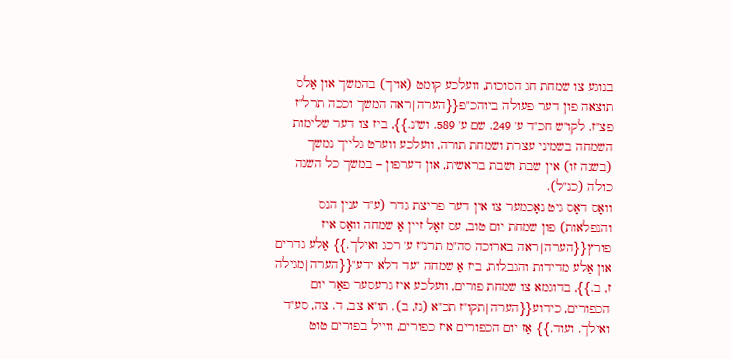בנוגע צו שמחת חג הסוכות, וועלכע קומט (אויך) בהמשך און אַלס תוצאה פון דער פעולה ביוהכ"פ{{הערה|ראה המשך וככה תרל"ז פצ"ז. לקו"ש חכ"ד ע' 249. שם ע' 589. וש"נ.}}, ביז צו דער שלימות השמחה בשמיני עצרת ושמחת תורה, וועלכע ווערט גלייך נמשך (בשנה זו) אין שבת ושבת בראשית, און דערפון – במשך כל השנה כולה (כנ"ל).
וואָס דאָס גיט נאָכמער צו אין דער פריצת גדר (ע"ד ענין הנס והנפלאות) פון שמחת יום טוב, עס זאָל זיין אַ שמחה וואָס איז פורץ{{הערה|ראה בארוכה סה"מ תרנ"ז ע' רכג ואילך.}} אַלע גדרים און אַלע מדידות והגבלות, ביז אַ שמחה "עד דלא ידע"{{הערה|מגילה ז, ב.}}, בדוגמא צו שמחת פורים, וועלכע איז גרעסער פאַר יום הכפורים, כידוע{{הערה|תקו"ז תכ"א (נז, ב). תו"א צב, ד. צה, סע"ד ואילך. ועוד.}} אַז יום הכפורים איז כפורים, ווייל בפורים טוט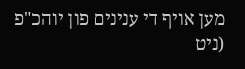מען אויף די ענינים פון יוהכ"פ (ניט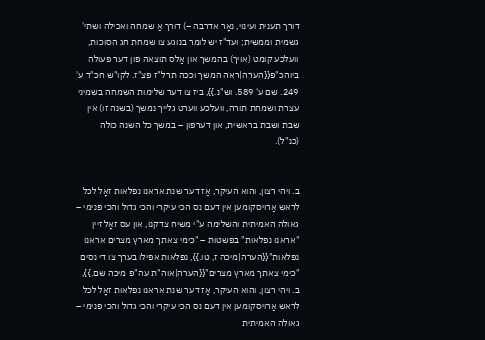דורך תענית ועינוי, נאָר אדרבה –) דורך אַ שמחה ואכילה ושתי' גשמית וממשית; ועד"ז יש לומר בנוגע צו שמחת חג הסוכות, וועלכע קומט (אויך) בהמשך און אַלס תוצאה פון דער פעולה ביוהכ"פ{{הערה|ראה המשך וככה תרל"ז פצ"ז. לקו"ש חכ"ד ע' 249. שם ע' 589. וש"נ.}}, ביז צו דער שלימות השמחה בשמיני עצרת ושמחת תורה, וועלכע ווערט גלייך נמשך (בשנה זו) אין שבת ושבת בראשית, און דערפון – במשך כל השנה כולה (כנ"ל).


ב. ויהי רצון, והוא העיקר, אַז דער שנת אראנו נפלאות זאָל לכל לראש אַרויסקומען אין דעם נס הכי עיקרי והכי גדול והכי פנימי – גאולה האמיתית והשלימה ע"י משיח צדקנו, און עס זאָל זיין "אראנו נפלאות" בפשטות – "כימי צאתך מארץ מצרים אראנו נפלאות"{{הערה|מיכה ז, טו.}}, נפלאות אפילו בערך צו די נסים "כימי צאתך מארץ מצרים"{{הערה|אוה"ת עה"פ מיכה שם.}},
ב. ויהי רצון, והוא העיקר, אַז דער שנת אראנו נפלאות זאָל לכל לראש אַרויסקומען אין דעם נס הכי עיקרי והכי גדול והכי פנימי – גאולה האמיתית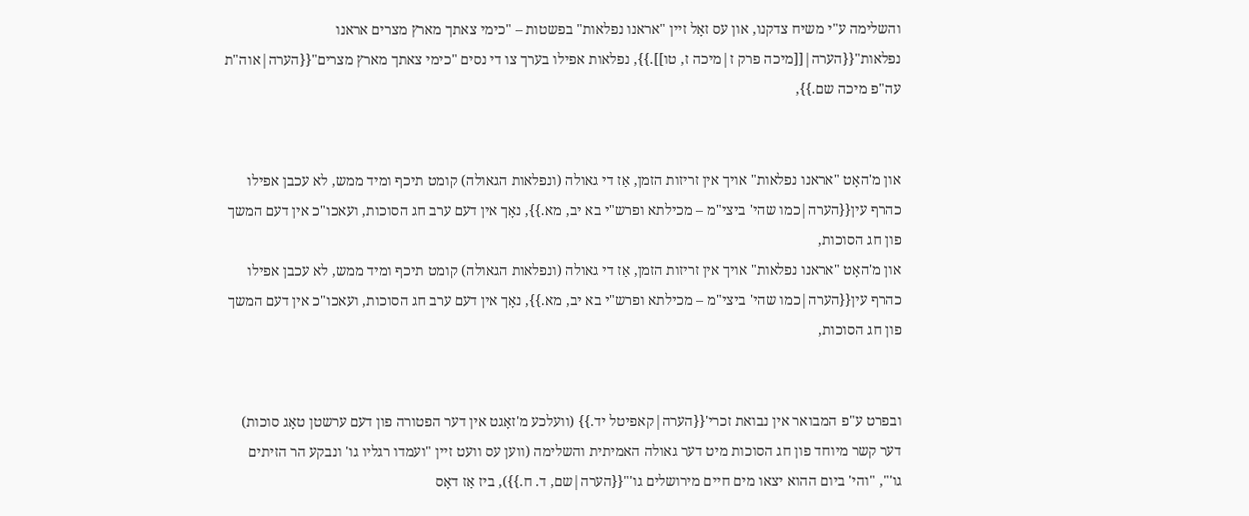והשלימה ע"י משיח צדקנו, און עס זאָל זיין "אראנו נפלאות" בפשטות – "כימי צאתך מארץ מצרים אראנו נפלאות"{{הערה|[[מיכה פרק ז|מיכה ז, טו]].}}, נפלאות אפילו בערך צו די נסים "כימי צאתך מארץ מצרים"{{הערה|אוה"ת עה"פ מיכה שם.}},


און מ'האָט "אראנו נפלאות" אויך אין זריזות הזמן, אַז די גאולה (ונפלאות הגאולה) קומט תיכף ומיד ממש, לא עכבן אפילו כהרף עין{{הערה|כמו שהי' ביצי"מ – מכילתא ופרש"י בא יב, מא.}}, נאָך אין דעם ערב חג הסוכות, ועאכו"כ אין דעם המשך פון חג הסוכות,
און מ'האָט "אראנו נפלאות" אויך אין זריזות הזמן, אַז די גאולה (ונפלאות הגאולה) קומט תיכף ומיד ממש, לא עכבן אפילו כהרף עין{{הערה|כמו שהי' ביצי"מ – מכילתא ופרש"י בא יב, מא.}}, נאָך אין דעם ערב חג הסוכות, ועאכו"כ אין דעם המשך פון חג הסוכות,


ובפרט ע"פ המבואר אין נבואת זכרי'{{הערה|קאפיטל יד.}} (וועלכע מ'זאָגט אין דער הפטורה פון דעם ערשטן טאָג סוכות) דער קשר מיוחד פון חג הסוכות מיט דער גאולה האמיתית והשלימה (ווען עס וועט זיין "ועמדו רגליו גו' ונבקע הר הזיתים גו'", "והי' ביום ההוא יצאו מים חיים מירושלים גו'"{{הערה|שם, ד. ח.}}), ביז אַז דאָס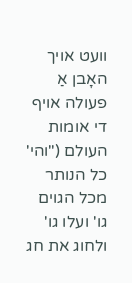וועט אויך האָבן אַ פעולה אויף די אומות העולם ("והי' כל הנותר מכל הגוים גו' ועלו גו' ולחוג את חג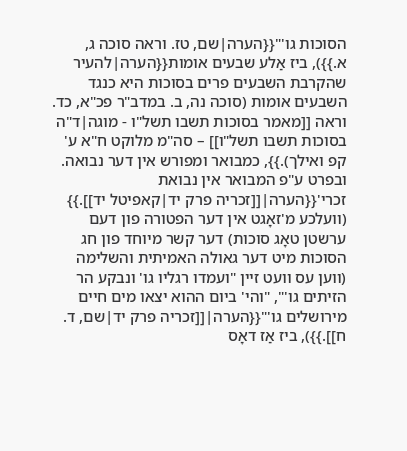הסוכות גו'"{{הערה|שם, טז. וראה סוכה ג, א.}}), ביז אַלע שבעים אומות{{הערה|להעיר שהקרבת השבעים פרים בסוכות היא כנגד השבעים אומות (סוכה נה, ב. במדב"ר פכ"א, כד. וראה [[מאמר בסוכות תשבו תשל"ו - מוגה|ד"ה בסוכות תשבו תשל"ו]] – סה"מ מלוקט ח"א ע' קפ ואילך).}}, כמבואר ומפורש אין דער נבואה.
ובפרט ע"פ המבואר אין נבואת זכרי'{{הערה|[[זכריה פרק יד|קאפיטל יד]].}} (וועלכע מ'זאָגט אין דער הפטורה פון דעם ערשטן טאָג סוכות) דער קשר מיוחד פון חג הסוכות מיט דער גאולה האמיתית והשלימה (ווען עס וועט זיין "ועמדו רגליו גו' ונבקע הר הזיתים גו'", "והי' ביום ההוא יצאו מים חיים מירושלים גו'"{{הערה|[[זכריה פרק יד|שם, ד. ח]].}}), ביז אַז דאָס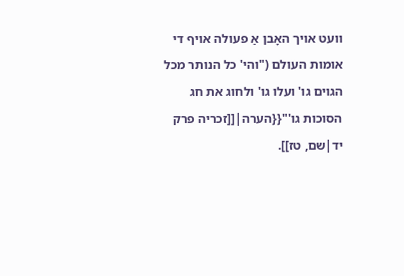וועט אויך האָבן אַ פעולה אויף די אומות העולם ("והי' כל הנותר מכל הגוים גו' ועלו גו' ולחוג את חג הסוכות גו'"{{הערה|[[זכריה פרק יד|שם, טז]].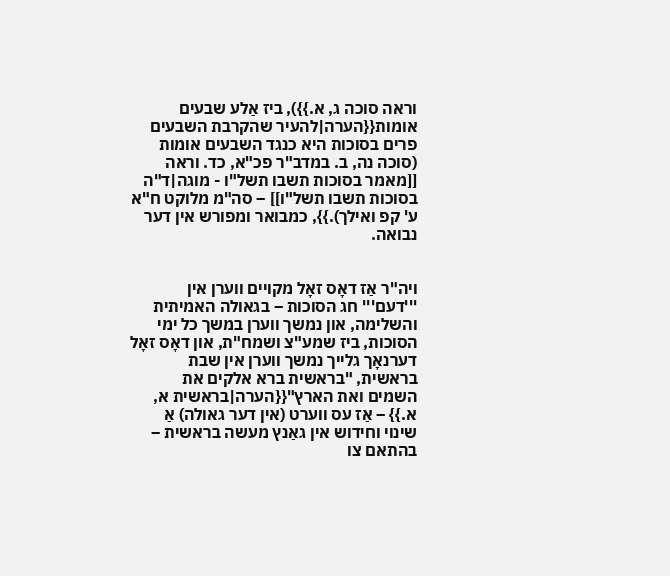וראה סוכה ג, א.}}), ביז אַלע שבעים אומות{{הערה|להעיר שהקרבת השבעים פרים בסוכות היא כנגד השבעים אומות (סוכה נה, ב. במדב"ר פכ"א, כד. וראה [[מאמר בסוכות תשבו תשל"ו - מוגה|ד"ה בסוכות תשבו תשל"ו]] – סה"מ מלוקט ח"א ע' קפ ואילך).}}, כמבואר ומפורש אין דער נבואה.


ויה"ר אַז דאָס זאָל מקויים ווערן אין '''דעם''' חג הסוכות – בגאולה האמיתית והשלימה, און נמשך ווערן במשך כל ימי הסוכות, ביז שמע"צ ושמח"ת, און דאָס זאָל דערנאָך גלייך נמשך ווערן אין שבת בראשית, "בראשית ברא אלקים את השמים ואת הארץ"{{הערה|בראשית א, א.}} – אַז עס ווערט (אין דער גאולה) אַ שינוי וחידוש אין גאַנץ מעשה בראשית – בהתאם צו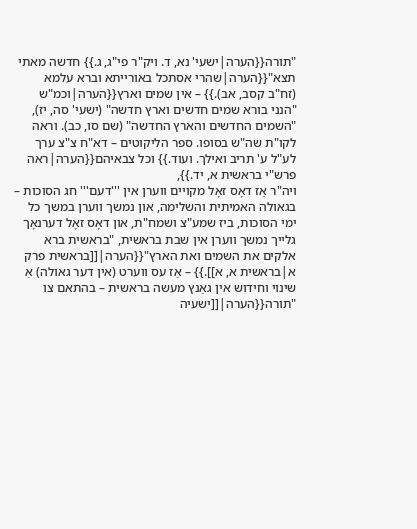"תורה{{הערה|ישעי' נא, ד. ויק"ר פי"ג, ג.}} חדשה מאתי תצא"{{הערה|שהרי אסתכל באורייתא וברא עלמא (זח"ב קסב, אב).}} – אין שמים וארץ{{הערה|וכמ"ש "הנני בורא שמים חדשים וארץ חדשה" (ישעי' סה, יז), "השמים החדשים והארץ החדשה" (שם סו, כב). וראה לקו"ת שה"ש בסופו. ספר הליקוטים – דא"ח צ"צ ערך לע"ל ע' תריב ואילך. ועוד.}} וכל צבאיהם{{הערה|ראה פרש"י בראשית א, יד.}},
ויה"ר אַז דאָס זאָל מקויים ווערן אין '''דעם''' חג הסוכות – בגאולה האמיתית והשלימה, און נמשך ווערן במשך כל ימי הסוכות, ביז שמע"צ ושמח"ת, און דאָס זאָל דערנאָך גלייך נמשך ווערן אין שבת בראשית, "בראשית ברא אלקים את השמים ואת הארץ"{{הערה|[[בראשית פרק א|בראשית א, א]].}} – אַז עס ווערט (אין דער גאולה) אַ שינוי וחידוש אין גאַנץ מעשה בראשית – בהתאם צו "תורה{{הערה|[[ישעיה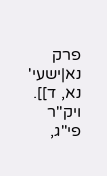פרק נא|ישעי' נא, ד]]. ויק"ר פי"ג,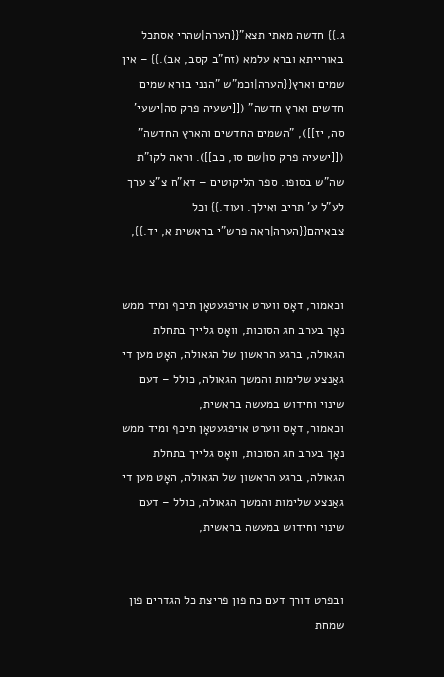ג.}} חדשה מאתי תצא"{{הערה|שהרי אסתכל באורייתא וברא עלמא (זח"ב קסב, אב).}} – אין שמים וארץ{{הערה|וכמ"ש "הנני בורא שמים חדשים וארץ חדשה" ([[ישעיה פרק סה|ישעי' סה, יז]]), "השמים החדשים והארץ החדשה" ([[ישעיה פרק סו|שם סו, כב]]). וראה לקו"ת שה"ש בסופו. ספר הליקוטים – דא"ח צ"צ ערך לע"ל ע' תריב ואילך. ועוד.}} וכל צבאיהם{{הערה|ראה פרש"י בראשית א, יד.}},


וכאמור, דאָס ווערט אויפגעטאָן תיכף ומיד ממש נאָך בערב חג הסוכות, וואָס גלייך בתחלת הגאולה, ברגע הראשון של הגאולה, האָט מען די גאַנצע שלימות והמשך הגאולה, כולל – דעם שינוי וחידוש במעשה בראשית,
וכאמור, דאָס ווערט אויפגעטאָן תיכף ומיד ממש נאָך בערב חג הסוכות, וואָס גלייך בתחלת הגאולה, ברגע הראשון של הגאולה, האָט מען די גאַנצע שלימות והמשך הגאולה, כולל – דעם שינוי וחידוש במעשה בראשית,


ובפרט דורך דעם כח פון פריצת כל הגדרים פון שמחת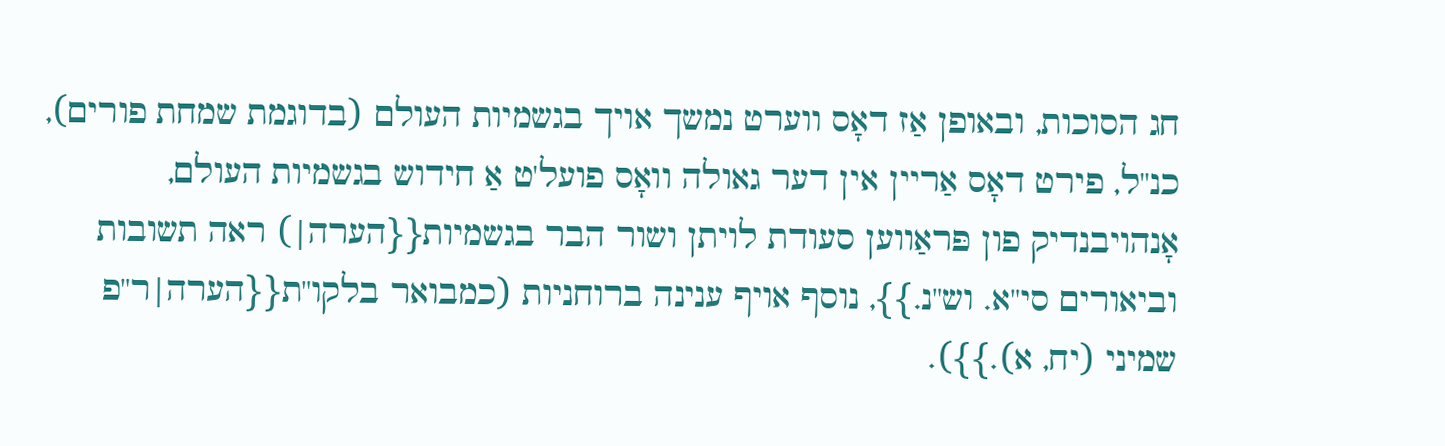חג הסוכות, ובאופן אַז דאָס ווערט נמשך אויך בגשמיות העולם (בדוגמת שמחת פורים), כנ"ל, פירט דאָס אַריין אין דער גאולה וואָס פועל'ט אַ חידוש בגשמיות העולם, אָנהויבנדיק פון פּראַווען סעודת לויתן ושור הבר בגשמיות{{הערה|) ראה תשובות וביאורים סי"א. וש"נ.}}, נוסף אויף ענינה ברוחניות (כמבואר בלקו"ת{{הערה|ר"פ שמיני (יח, א).}}).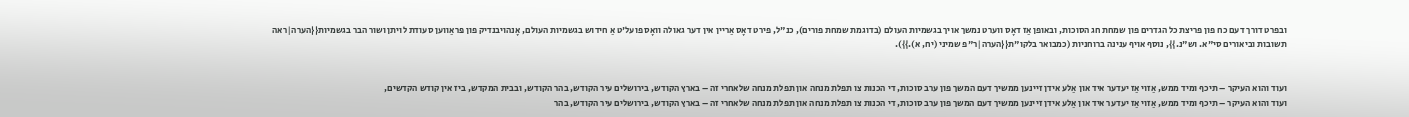ובפרט דורך דעם כח פון פריצת כל הגדרים פון שמחת חג הסוכות, ובאופן אַז דאָס ווערט נמשך אויך בגשמיות העולם (בדוגמת שמחת פורים), כנ"ל, פירט דאָס אַריין אין דער גאולה וואָס פועל'ט אַ חידוש בגשמיות העולם, אָנהויבנדיק פון פּראַווען סעודת לויתן ושור הבר בגשמיות{{הערה|ראה תשובות וביאורים סי"א. וש"נ.}}, נוסף אויף ענינה ברוחניות (כמבואר בלקו"ת{{הערה|ר"פ שמיני (יח, א).}}).


ועוד והוא העיקר – תיכף ומיד ממש, אַזוי אַז יעדער איד און אַלע אידן זיינען ממשיך דעם המשך פון ערב סוכות, די הכנות צו תפלת מנחה און תפלת מנחה שלאחרי זה – בארץ הקודש, בירושלים עיר הקודש, בהר הקודש, ובבית המקדש, ביז אין קודש הקדשים,
ועוד והוא העיקר – תיכף ומיד ממש, אַזוי אַז יעדער איד און אַלע אידן זיינען ממשיך דעם המשך פון ערב סוכות, די הכנות צו תפלת מנחה און תפלת מנחה שלאחרי זה – בארץ הקודש, בירושלים עיר הקודש, בהר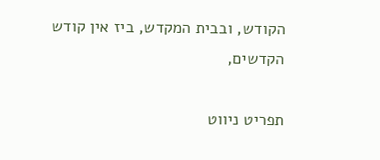הקודש, ובבית המקדש, ביז אין קודש הקדשים,

תפריט ניווט